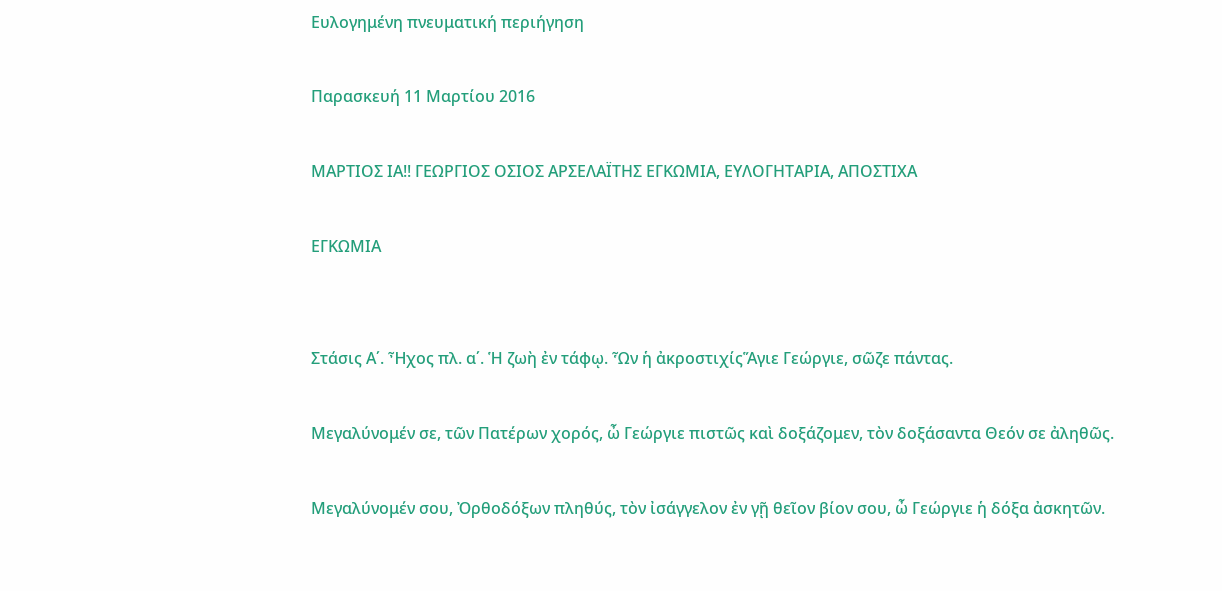Ευλογημένη πνευματική περιήγηση

Παρασκευή 11 Μαρτίου 2016

ΜΑΡΤΙΟΣ ΙΑ!! ΓΕΩΡΓΙΟΣ ΟΣΙΟΣ ΑΡΣΕΛΑΪΤΗΣ ΕΓΚΩΜΙΑ, ΕΥΛΟΓΗΤΑΡΙΑ, ΑΠΟΣΤΙΧΑ

ΕΓΚΩΜΙΑ


Στάσις Α΄. Ἦχος πλ. α΄. Ἡ ζωὴ ἐν τάφῳ. Ὧν ἡ ἀκροστιχίςἍγιε Γεώργιε, σῶζε πάντας.

Μεγαλύνομέν σε, τῶν Πατέρων χορός, ὦ Γεώργιε πιστῶς καὶ δοξάζομεν, τὸν δοξάσαντα Θεόν σε ἀληθῶς.

Μεγαλύνομέν σου, Ὀρθοδόξων πληθύς, τὸν ἰσάγγελον ἐν γῇ θεῖον βίον σου, ὦ Γεώργιε ἡ δόξα ἀσκητῶν.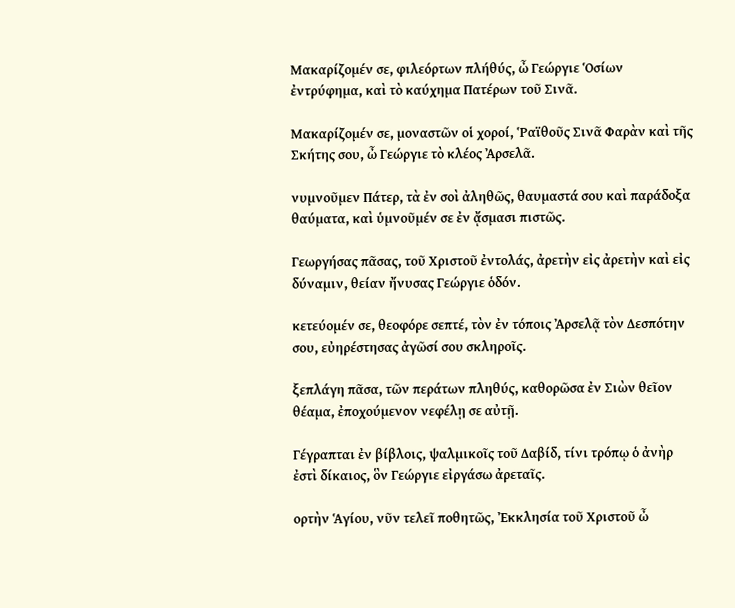Μακαρίζομέν σε, φιλεόρτων πλήθύς, ὦ Γεώργιε Ὁσίων ἐντρύφημα, καὶ τὸ καύχημα Πατέρων τοῦ Σινᾶ.

Μακαρίζομέν σε, μοναστῶν οἱ χοροί, Ῥαϊθοῦς Σινᾶ Φαρὰν καὶ τῆς Σκήτης σου, ὦ Γεώργιε τὸ κλέος Ἀρσελᾶ.

νυμνοῦμεν Πάτερ, τὰ ἐν σοὶ ἀληθῶς, θαυμαστά σου καὶ παράδοξα θαύματα, καὶ ὑμνοῦμέν σε ἐν ᾄσμασι πιστῶς.

Γεωργήσας πᾶσας, τοῦ Χριστοῦ ἐντολάς, ἀρετὴν εἰς ἀρετὴν καὶ εἰς δύναμιν, θείαν ἤνυσας Γεώργιε ὁδόν.

κετεύομέν σε, θεοφόρε σεπτέ, τὸν ἐν τόποις Ἀρσελᾷ τὸν Δεσπότην σου, εὐηρέστησας ἀγῶσί σου σκληροῖς.

ξεπλάγη πᾶσα, τῶν περάτων πληθύς, καθορῶσα ἐν Σιὼν θεῖον θέαμα, ἐποχούμενον νεφέλῃ σε αὐτῇ.

Γέγραπται ἐν βίβλοις, ψαλμικοῖς τοῦ Δαβίδ, τίνι τρόπῳ ὁ ἀνὴρ ἐστὶ δίκαιος, ὃν Γεώργιε εἰργάσω ἀρεταῖς.

ορτὴν Ἁγίου, νῦν τελεῖ ποθητῶς, Ἐκκλησία τοῦ Χριστοῦ ὦ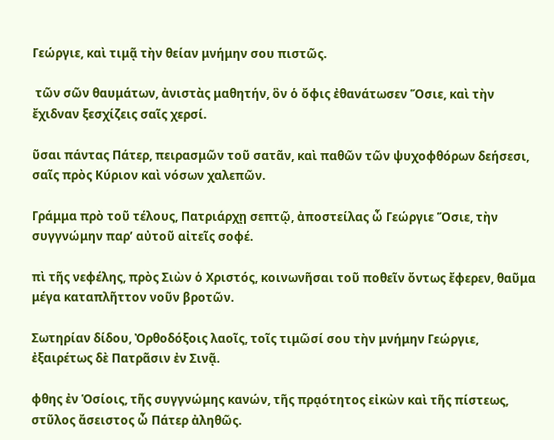Γεώργιε, καὶ τιμᾷ τὴν θείαν μνήμην σου πιστῶς.

 τῶν σῶν θαυμάτων, ἀνιστὰς μαθητήν, ὃν ὁ ὄφις ἐθανάτωσεν Ὅσιε, καὶ τὴν ἔχιδναν ξεσχίζεις σαῖς χερσί.

ῦσαι πάντας Πάτερ, πειρασμῶν τοῦ σατᾶν, καὶ παθῶν τῶν ψυχοφθόρων δεήσεσι, σαῖς πρὸς Κύριον καὶ νόσων χαλεπῶν.

Γράμμα πρὸ τοῦ τέλους, Πατριάρχῃ σεπτῷ, ἀποστείλας ὦ Γεώργιε Ὅσιε, τὴν συγγνώμην παρ’ αὐτοῦ αἰτεῖς σοφέ.

πὶ τῆς νεφέλης, πρὸς Σιὼν ὁ Χριστός, κοινωνῆσαι τοῦ ποθεῖν ὄντως ἔφερεν, θαῦμα μέγα καταπλῆττον νοῦν βροτῶν.

Σωτηρίαν δίδου, Ὀρθοδόξοις λαοῖς, τοῖς τιμῶσί σου τὴν μνήμην Γεώργιε, ἐξαιρέτως δὲ Πατρᾶσιν ἐν Σινᾷ.

φθης ἐν Ὁσίοις, τῆς συγγνώμης κανών, τῆς πρᾳότητος εἰκὼν καὶ τῆς πίστεως, στῦλος ἄσειστος ὦ Πάτερ ἀληθῶς.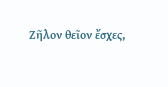Ζῆλον θεῖον ἔσχες,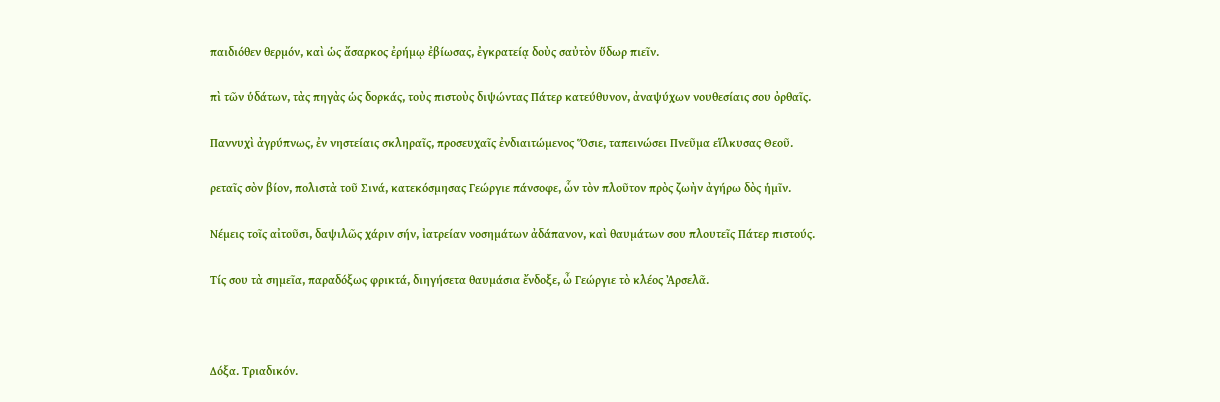παιδιόθεν θερμόν, καὶ ὡς ἄσαρκος ἐρήμῳ ἐβίωσας, ἐγκρατείᾳ δοὺς σαὐτὸν ὕδωρ πιεῖν.

πὶ τῶν ὑδάτων, τὰς πηγὰς ὡς δορκάς, τοὺς πιστοὺς διψώντας Πάτερ κατεύθυνον, ἀναψύχων νουθεσίαις σου ὀρθαῖς.

Παννυχὶ ἀγρύπνως, ἐν νηστείαις σκληραῖς, προσευχαῖς ἐνδιαιτώμενος Ὅσιε, ταπεινώσει Πνεῦμα εἵλκυσας Θεοῦ.

ρεταῖς σὸν βίον, πολιστὰ τοῦ Σινά, κατεκόσμησας Γεώργιε πάνσοφε, ὧν τὸν πλοῦτον πρὸς ζωὴν ἀγήρω δὸς ἡμῖν.

Νέμεις τοῖς αἰτοῦσι, δαψιλῶς χάριν σήν, ἰατρείαν νοσημάτων ἀδάπανον, καὶ θαυμάτων σου πλουτεῖς Πάτερ πιστούς.

Τίς σου τὰ σημεῖα, παραδόξως φρικτά, διηγήσετα θαυμάσια ἔνδοξε, ὦ Γεώργιε τὸ κλέος Ἀρσελᾶ.



Δόξα. Τριαδικόν.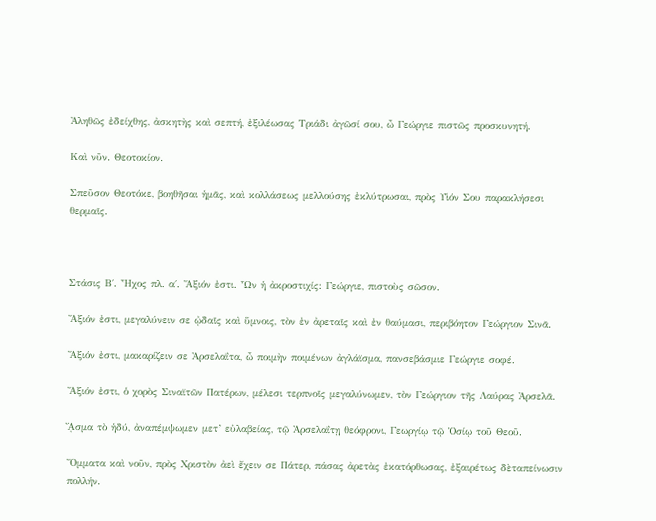Ἀληθῶς ἐδείχθης, ἀσκητὴς καὶ σεπτή, ἐξιλέωσας Τριάδι ἀγῶσί σου, ὦ Γεώργιε πιστῶς προσκυνητή.

Καὶ νῦν. Θεοτοκίον.

Σπεῦσον Θεοτόκε, βοηθῆσαι ἡμᾶς, καὶ κολλάσεως μελλούσης ἐκλύτρωσαι, πρὸς Υἱόν Σου παρακλήσεσι θερμαῖς.



Στάσις Β΄. Ἦχος πλ. α΄. Ἄξιόν ἐστι. Ὧν ἡ ἀκροστιχίς: Γεώργιε, πιστοὺς σῶσον.

Ἄξιόν ἐστι, μεγαλύνειν σε ᾠδαῖς καὶ ὕμνοις, τὸν ἐν ἀρεταῖς καὶ ἐν θαύμασι, περιβόητον Γεώργιον Σινᾶ.

Ἄξιόν ἐστι, μακαρίζειν σε Ἀρσελαΐτα, ὦ ποιμὴν ποιμένων ἀγλάϊσμα, πανσεβάσμιε Γεώργιε σοφέ.

Ἄξιόν ἐστι, ὁ χορὸς Σιναϊτῶν Πατέρων, μέλεσι τερπνοῖς μεγαλύνωμεν, τὸν Γεώργιον τῆς Λαύρας Ἀρσελᾶ.

ᾌσμα τὸ ἡδύ, ἀναπέμψωμεν μετ’ εὐλαβείας, τῷ Ἀρσελαΐτῃ θεόφρονι, Γεωργίῳ τῷ Ὁσίῳ τοῦ Θεοῦ.

Ὄμματα καὶ νοῦν, πρὸς Χριστὸν ἀεὶ ἔχειν σε Πάτερ, πάσας ἀρετὰς ἐκατόρθωσας, ἐξαιρέτως δὲταπείνωσιν πολλήν.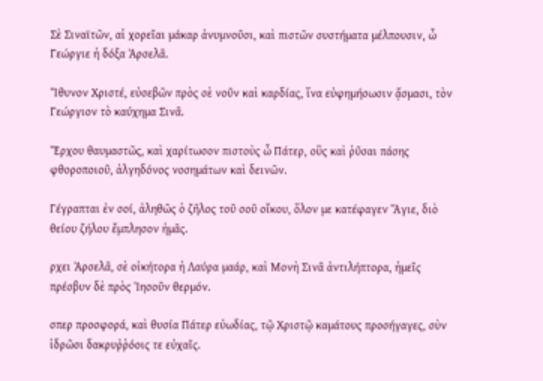Σὲ Σιναϊτῶν, αἱ χορεῖαι μάκαρ ἀνυμνοῦσι, καὶ πιστῶν συστήματα μέλπουσιν, ὦ Γεώργιε ἡ δόξα Ἀρσελᾶ.

Ἴθυνον Χριστέ, εὐσεβῶν πρὸς σὲ νοῦν καὶ καρδίας, ἵνα εὐφημήσωσιν ᾄσμασι, τὸν Γεώργιον τὸ καύχημα Σινᾶ.

Ἔρχου θαυμαστῶς, καὶ χαρίτωσον πιστοὺς ὦ Πάτερ, οὓς καὶ ῥῦσαι πάσης φθοροποιοῦ, ἀλγηδόνος νοσημάτων καὶ δεινῶν.

Γέγραπται ἐν σοί, ἀληθῶς ὁ ζῆλος τοῦ σοῦ οἴκου, ὅλον με κατέφαγεν Ἅγιε, διὸ θείου ζήλου ἔμπλησον ἡμᾶς.

ρχει Ἀρσελᾶ, σὲ οἰκήτορα ἡ Λαύρα μαάρ, καὶ Μονὴ Σινᾶ ἀντιλήπτορα, ἡμεῖς πρέσβυν δὲ πρὸς Ἰησοῦν θερμόν.

σπερ προσφορά, καὶ θυσία Πάτερ εὐωδίας, τῷ Χριστῷ καμάτους προσήγαγες, σὺν ἱδρῶσι δακρυῤῥόοις τε εὐχαῖς.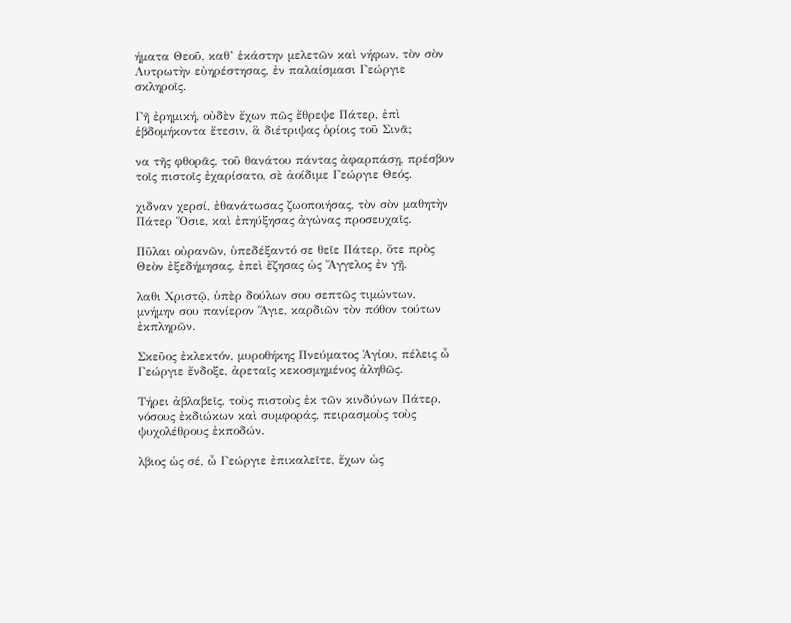ήματα Θεοῦ, καθ’ ἑκάστην μελετῶν καὶ νήφων, τὸν σὸν Λυτρωτὴν εὐηρέστησας, ἐν παλαίσμασι Γεώργιε σκληροῖς.

Γῆ ἐρημική, οὐδὲν ἔχων πῶς ἔθρεψε Πάτερ, ἐπὶ ἑβδομήκοντα ἔτεσιν, ἃ διέτριψας ὁρίοις τοῦ Σινᾶ;

να τῆς φθορᾶς, τοῦ θανάτου πάντας ἀφαρπάσῃ, πρέσβυν τοῖς πιστοῖς ἐχαρίσατο, σὲ ἀοίδιμε Γεώργιε Θεός.

χιδναν χερσί, ἐθανάτωσας ζωοποιήσας, τὸν σὸν μαθητὴν Πάτερ Ὅσιε, καὶ ἐπηύξησας ἀγώνας προσευχαῖς.

Πῦλαι οὐρανῶν, ὑπεδέξαντό σε θεῖε Πάτερ, ὅτε πρὸς Θεὸν ἐξεδήμησας, ἐπεὶ ἔζησας ὡς Ἄγγελος ἐν γῇ.

λαθι Χριστῷ, ὑπὲρ δούλων σου σεπτῶς τιμώντων, μνήμην σου πανίερον Ἅγιε, καρδιῶν τὸν πόθον τούτων ἐκπληρῶν.

Σκεῦος ἐκλεκτόν, μυροθήκης Πνεύματος Ἁγίου, πέλεις ὦ Γεώργιε ἔνδοξε, ἀρεταῖς κεκοσμημένος ἀληθῶς.

Τήρει ἀβλαβεῖς, τοὺς πιστοὺς ἐκ τῶν κινδύνων Πάτερ, νόσους ἐκδιώκων καὶ συμφοράς, πειρασμοὺς τοὺς ψυχολέθρους ἐκποδών.

λβιος ὡς σέ, ὦ Γεώργιε ἐπικαλεῖτε, ἔχων ὡς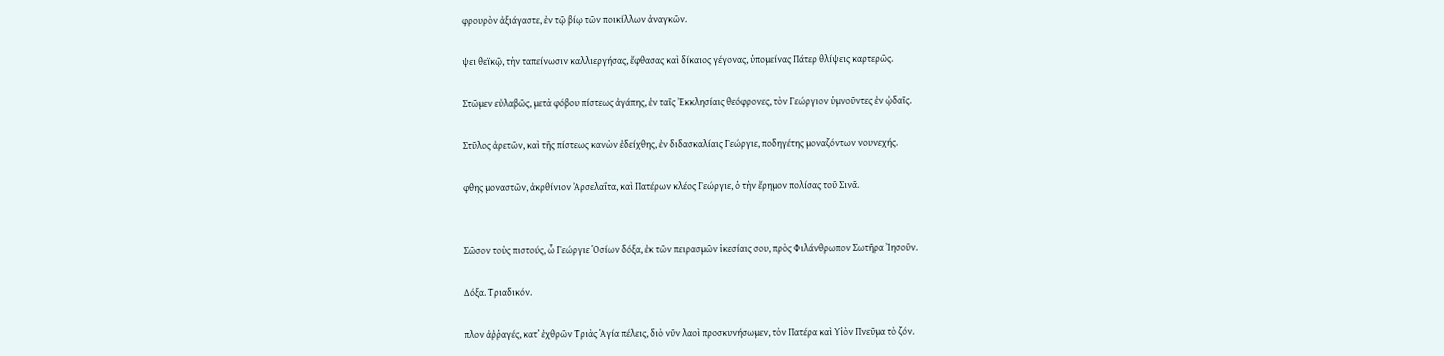φρουρὸν ἀξιάγαστε, ἐν τῷ βίῳ τῶν ποικίλλων ἀναγκῶν.

ψει θεϊκῷ, τὴν ταπείνωσιν καλλιεργήσας, ἔφθασας καὶ δίκαιος γέγονας, ὑπομείνας Πάτερ θλίψεις καρτερῶς.

Στῶμεν εὐλαβῶς, μετὰ φόβου πίστεως ἀγάπης, ἐν ταῖς Ἐκκλησίαις θεόφρονες, τὸν Γεώργιον ὑμνοῦντες ἐν ᾠδαῖς.

Στῦλος ἀρετῶν, καὶ τῆς πίστεως κανὼν ἐδείχθης, ἐν διδασκαλίαις Γεώργιε, ποδηγέτης μοναζόντων νουνεχής.

φθης μοναστῶν, ἀκρθίνιον Ἀρσελαΐτα, καὶ Πατέρων κλέος Γεώργιε, ὁ τὴν ἔρημον πολίσας τοῦ Σινᾶ.


Σῶσον τοὺς πιστούς, ὦ Γεώργιε Ὁσίων δόξα, ἐκ τῶν πειρασμῶν ἱκεσίαις σου, πρὸς Φιλάνθρωπον Σωτῆρα Ἰησοῦν.

Δόξα. Τριαδικόν.

πλον ἀῤῥαγές, κατ’ ἐχθρῶν Τριὰς Ἁγία πέλεις, διὸ νῦν λαοὶ προσκυνήσωμεν, τὸν Πατέρα καὶ Υἱὸν Πνεῦμα τὸ ζόν.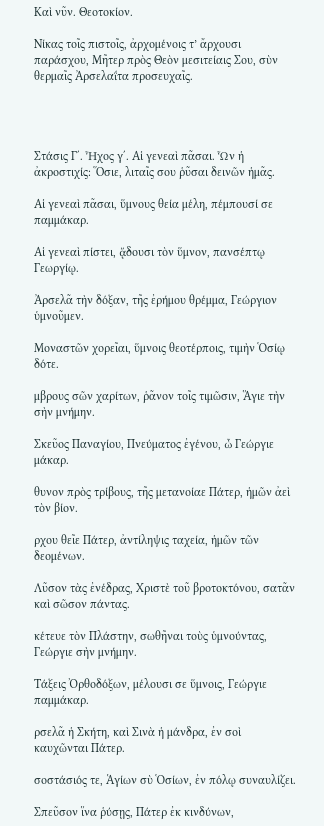Καὶ νῦν. Θεοτοκίον.

Νίκας τοῖς πιστοῖς, ἀρχομένοις τ’ ἄρχουσι παράσχου, Μῆτερ πρὸς Θεὸν μεσιτείαις Σου, σὺν θερμαῖς Ἀρσελαΐτα προσευχαῖς.




Στάσις Γ΄. Ἦχος γ΄. Αἱ γενεαὶ πᾶσαι. Ὧν ἡ ἀκροστιχίς: Ὅσιε, λιταῖς σου ῥῦσαι δεινῶν ἡμᾶς.

Αἱ γενεαὶ πᾶσαι, ὕμνους θεία μέλη, πέμπουσί σε παμμάκαρ.

Αἱ γενεαὶ πίστει, ᾄδουσι τὸν ὕμνον, πανσέπτῳ Γεωργίῳ.

Ἀρσελᾶ τὴν δόξαν, τῆς ἐρήμου θρέμμα, Γεώργιον ὑμνοῦμεν.

Μοναστῶν χορεῖαι, ὕμνοις θεοτέρποις, τιμὴν Ὁσίῳ δότε.

μβρους σῶν χαρίτων, ῥᾶνον τοῖς τιμῶσιν, Ἅγιε τὴν σὴν μνήμην.

Σκεῦος Παναγίου, Πνεύματος ἐγένου, ὦ Γεώργιε μάκαρ.

θυνον πρὸς τρίβους, τῆς μετανοίαε Πάτερ, ἡμῶν ἀεὶ τὸν βίον.

ρχου θεῖε Πάτερ, ἀντίληψις ταχεία, ἡμῶν τῶν δεομένων.

Λῦσον τὰς ἐνέδρας, Χριστὲ τοῦ βροτοκτόνου, σατᾶν καὶ σῶσον πάντας.

κέτευε τὸν Πλάστην, σωθῆναι τοὺς ὑμνούντας, Γεώργιε σὴν μνήμην.

Τάξεις Ὀρθοδόξων, μέλουσι σε ὕμνοις, Γεώργιε παμμάκαρ.

ρσελᾶ ἡ Σκήτη, καὶ Σινὰ ἡ μάνδρα, ἐν σοὶ καυχῶνται Πάτερ.

σοστάσιός τε, Ἁγίων σὺ Ὁσίων, ἐν πόλῳ συναυλίζει.

Σπεῦσον ἵνα ῥύσῃς, Πάτερ ἐκ κινδύνων,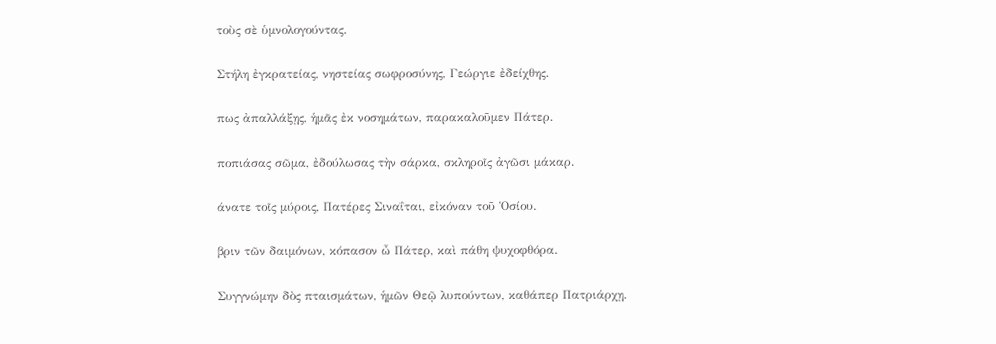τοὺς σὲ ὑμνολογούντας.

Στήλη ἐγκρατείας, νηστείας σωφροσύνης, Γεώργιε ἐδείχθης.

πως ἀπαλλάξῃς, ἡμᾶς ἐκ νοσημάτων, παρακαλοῦμεν Πάτερ.

ποπιάσας σῶμα, ἐδούλωσας τὴν σάρκα, σκληροῖς ἀγῶσι μάκαρ.

άνατε τοῖς μύροις, Πατέρες Σιναΐται, εἰκόναν τοῦ Ὁσίου.

βριν τῶν δαιμόνων, κόπασον ὦ Πάτερ, καὶ πάθη ψυχοφθόρα.

Συγγνώμην δὸς πταισμάτων, ἡμῶν Θεῷ λυπούντων, καθάπερ Πατριάρχῃ.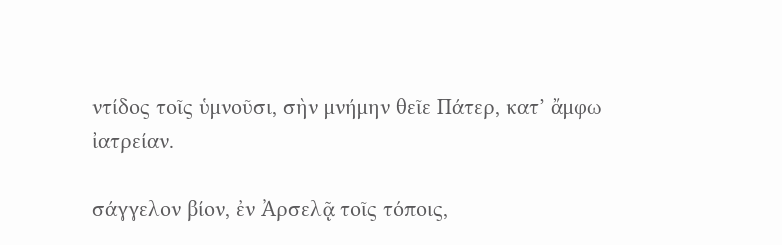ντίδος τοῖς ὑμνοῦσι, σὴν μνήμην θεῖε Πάτερ, κατ’ ἄμφω ἰατρείαν.

σάγγελον βίον, ἐν Ἀρσελᾷ τοῖς τόποις,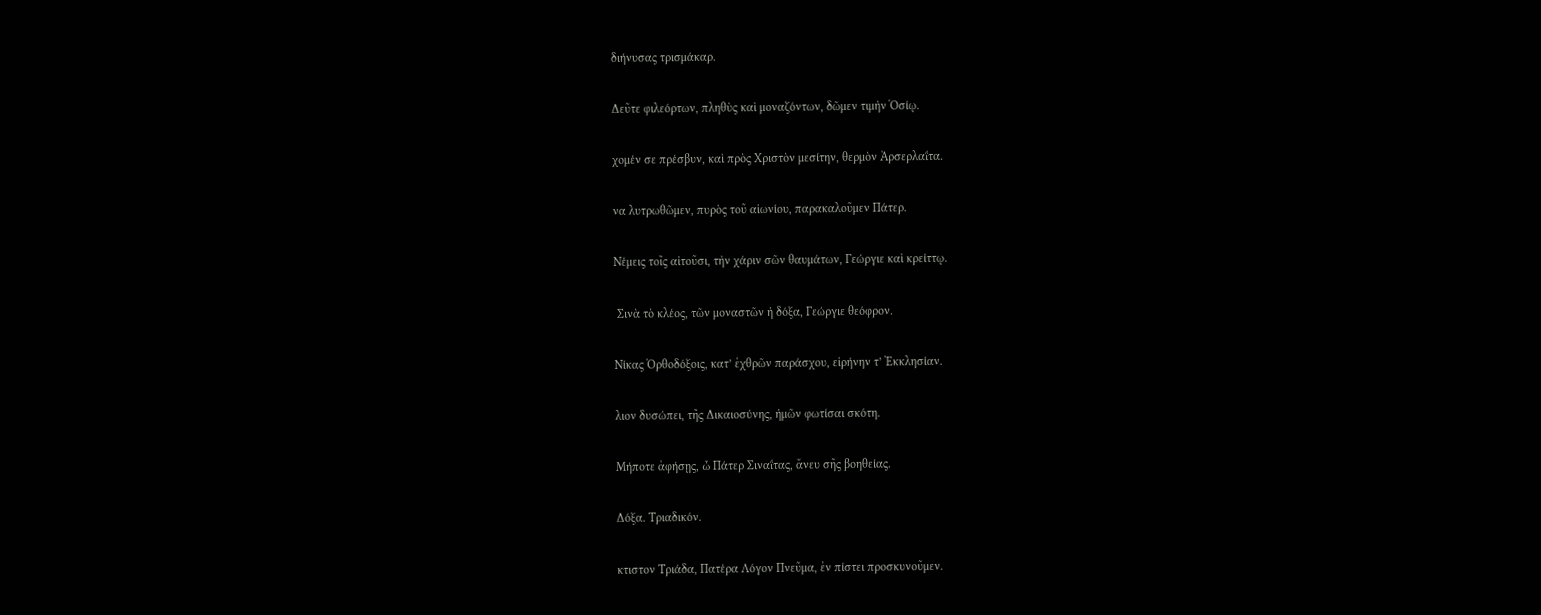διήνυσας τρισμάκαρ.

Δεῦτε φιλεόρτων, πληθὺς καὶ μοναζόντων, δῶμεν τιμὴν Ὁσίῳ.

χομέν σε πρέσβυν, καὶ πρὸς Χριστὸν μεσίτην, θερμὸν Ἀρσερλαΐτα.

να λυτρωθῶμεν, πυρὸς τοῦ αἰωνίου, παρακαλοῦμεν Πάτερ.

Νέμεις τοῖς αἰτοῦσι, τὴν χάριν σῶν θαυμάτων, Γεώργιε καὶ κρείττῳ.

 Σινὰ τὸ κλέος, τῶν μοναστῶν ἡ δόξα, Γεώργιε θεόφρον.

Νίκας Ὀρθοδόξοις, κατ’ ἐχθρῶν παράσχου, εἰρήνην τ’ Ἐκκλησίαν.

λιον δυσώπει, τῆς Δικαιοσύνης, ἡμῶν φωτίσαι σκότη.

Μήποτε ἀφήσῃς, ὦ Πάτερ Σιναΐτας, ἄνευ σῆς βοηθείας.

Δόξα. Τριαδικόν.

κτιστον Τριάδα, Πατέρα Λόγον Πνεῦμα, ἐν πίστει προσκυνοῦμεν.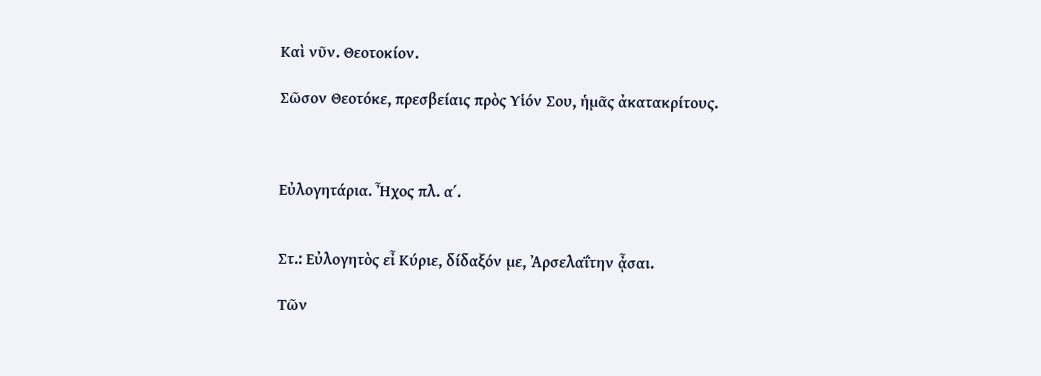Καὶ νῦν. Θεοτοκίον.

Σῶσον Θεοτόκε, πρεσβείαις πρὸς Υἱόν Σου, ἡμᾶς ἀκατακρίτους.



Εὐλογητάρια. Ἦχος πλ. α΄.


Στ.: Εὐλογητὸς εἶ Κύριε, δίδαξόν με, Ἀρσελαΐτην ᾆσαι.

Τῶν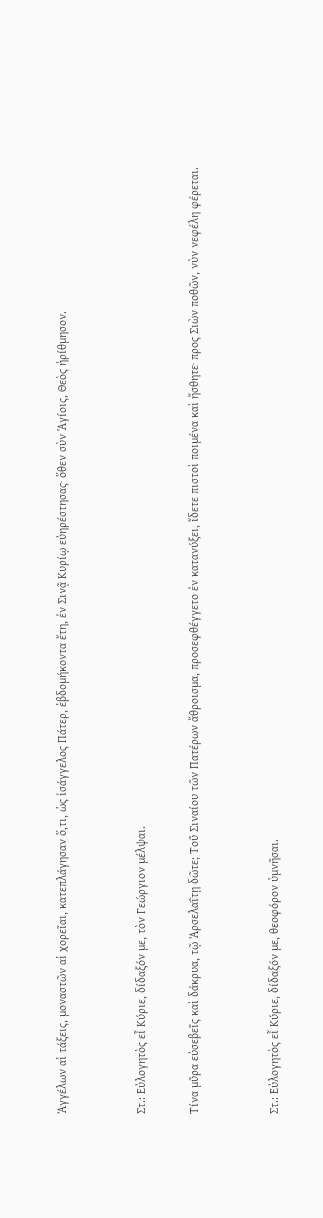Ἀγγέλων αἱ τάξεις, μοναστῶν αἱ χορεῖαι, κατεπλάγησαν ὅ,τι, ὡς ἰσάγγελος Πάτερ, ἑβδομήκοντα ἔτη, ἐν Σινᾷ Κυρίῳ εὐηρέστησας· ὅθεν σὺν Ἁγίοις, Θεὸς ἠρίθμησον.


Στ.: Εὐλογητὸς εἶ Κύριε, δίδαξόν με, τὸν Γεώργιον μέλψαι.

Τίνα μῦρα εὐσεβεῖς καὶ δάκρυα, τῷ Ἀρσελαΐτῃ δῶτε; Τοῦ Σιναίου τῶν Πατέρων ἄθροισμα, προσεφθέγγετο ἐν κατανύξει, ἴδετε πιστοὶ ποιμένα καὶ ἤσθητε· προς Σιὼν ποθῶν, νὺν νεφέλη φέρεται.


Στ.: Εὐλογητὸς εἶ Κύριε, δίδαξόν με, θεοφόρον ὑμνῆσαι.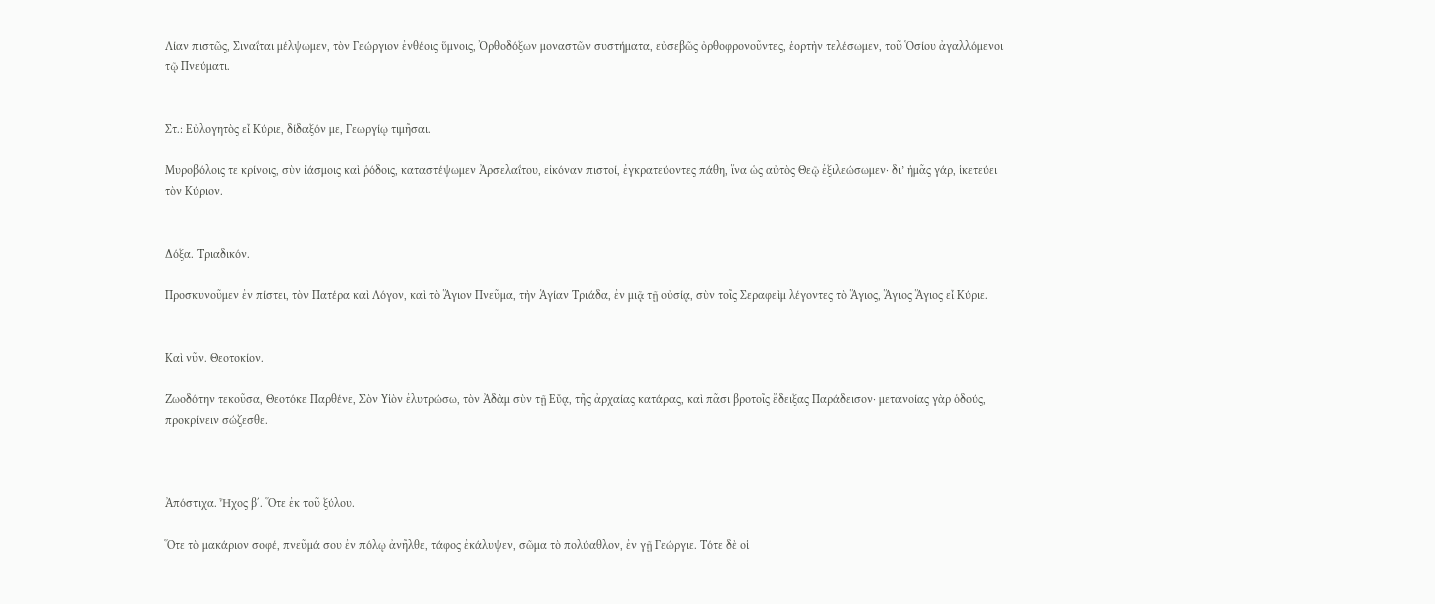Λίαν πιστῶς, Σιναΐται μέλψωμεν, τὸν Γεώργιον ἐνθέοις ὕμνοις, Ὀρθοδόξων μοναστῶν συστήματα, εὐσεβῶς ὀρθοφρονοῦντες, ἑορτὴν τελέσωμεν, τοῦ Ὁσίου ἀγαλλόμενοι τῷ Πνεύματι.


Στ.: Εὐλογητὸς εἶ Κύριε, δίδαξόν με, Γεωργίῳ τιμῆσαι.

Μυροβόλοις τε κρίνοις, σὺν ἰάσμοις καὶ ῥόδοις, καταστέψωμεν Ἀρσελαΐτου, εἰκόναν πιστοί, ἐγκρατεύοντες πάθη, ἵνα ὡς αὐτὸς Θεῷ ἐξιλεώσωμεν· δι’ ἡμᾶς γάρ, ἱκετεύει τὸν Κύριον.


Δόξα. Τριαδικόν.

Προσκυνοῦμεν ἐν πίστει, τὸν Πατέρα καὶ Λόγον, καὶ τὸ Ἅγιον Πνεῦμα, τὴν Ἁγίαν Τριάδα, ἐν μιᾷ τῇ οὐσίᾳ, σὺν τοῖς Σεραφεὶμ λέγοντες τὸ Ἅγιος, Ἅγιος Ἅγιος εἶ Κύριε.


Καὶ νῦν. Θεοτοκίον.

Ζωοδότην τεκοῦσα, Θεοτόκε Παρθένε, Σὸν Υἱὸν ἐλυτρώσω, τὸν Ἀδὰμ σὺν τῇ Εὔᾳ, τῆς ἀρχαίας κατάρας, καὶ πᾶσι βροτοῖς ἔδειξας Παράδεισον· μετανοίας γὰρ ὁδούς, προκρίνειν σώζεσθε.



Ἀπόστιχα. Ἦχος β΄. Ὅτε ἐκ τοῦ ξύλου.

Ὅτε τὸ μακάριον σοφέ, πνεῦμά σου ἐν πόλῳ ἀνῆλθε, τάφος ἐκάλυψεν, σῶμα τὸ πολύαθλον, ἐν γῇ Γεώργιε. Τότε δὲ οἱ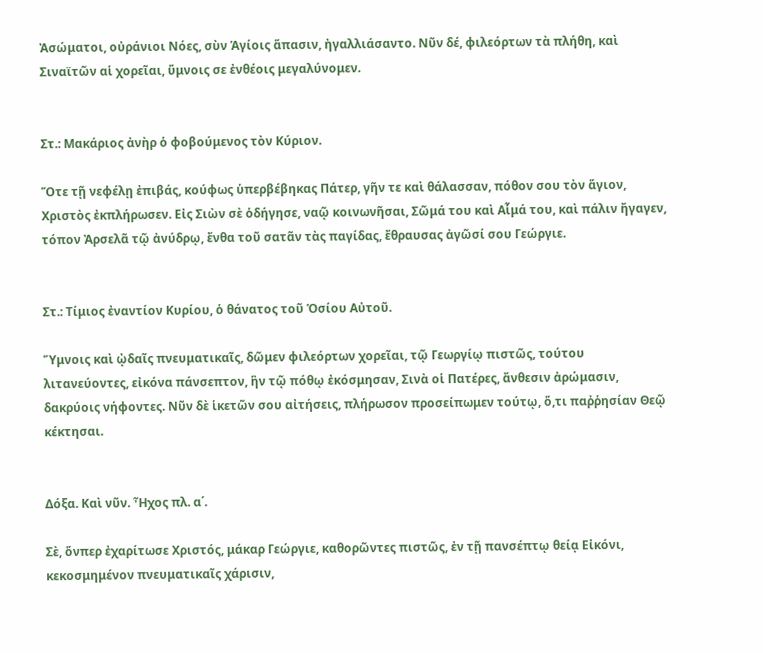Ἀσώματοι, οὐράνιοι Νόες, σὺν Ἁγίοις ἅπασιν, ἠγαλλιάσαντο. Νῦν δέ, φιλεόρτων τὰ πλήθη, καὶ Σιναϊτῶν αἱ χορεῖαι, ὕμνοις σε ἐνθέοις μεγαλύνομεν.


Στ.: Μακάριος ἀνὴρ ὁ φοβούμενος τὸν Κύριον.

Ὅτε τῇ νεφέλῃ ἐπιβάς, κούφως ὑπερβέβηκας Πάτερ, γῆν τε καὶ θάλασσαν, πόθον σου τὸν ἅγιον, Χριστὸς ἐκπλήρωσεν. Εἰς Σιὼν σὲ ὁδήγησε, ναῷ κοινωνῆσαι, Σῶμά του καὶ Αἷμά του, καὶ πάλιν ἤγαγεν, τόπον Ἀρσελᾶ τῷ ἀνύδρῳ, ἔνθα τοῦ σατᾶν τὰς παγίδας, ἔθραυσας ἀγῶσί σου Γεώργιε.


Στ.: Τίμιος ἐναντίον Κυρίου, ὁ θάνατος τοῦ Ὁσίου Αὐτοῦ.

Ὕμνοις καὶ ᾠδαῖς πνευματικαῖς, δῶμεν φιλεόρτων χορεῖαι, τῷ Γεωργίῳ πιστῶς, τούτου λιτανεύοντες, εἰκόνα πάνσεπτον, ἣν τῷ πόθῳ ἐκόσμησαν, Σινὰ οἱ Πατέρες, ἄνθεσιν ἀρώμασιν, δακρύοις νήφοντες. Νῦν δὲ ἱκετῶν σου αἰτήσεις, πλήρωσον προσείπωμεν τούτῳ, ὅ,τι παῤῥησίαν Θεῷ κέκτησαι.


Δόξα. Καὶ νῦν. Ἦχος πλ. α΄.

Σὲ, ὅνπερ ἐχαρίτωσε Χριστός, μάκαρ Γεώργιε, καθορῶντες πιστῶς, ἐν τῇ πανσέπτῳ θείᾳ Εἰκόνι, κεκοσμημένον πνευματικαῖς χάρισιν,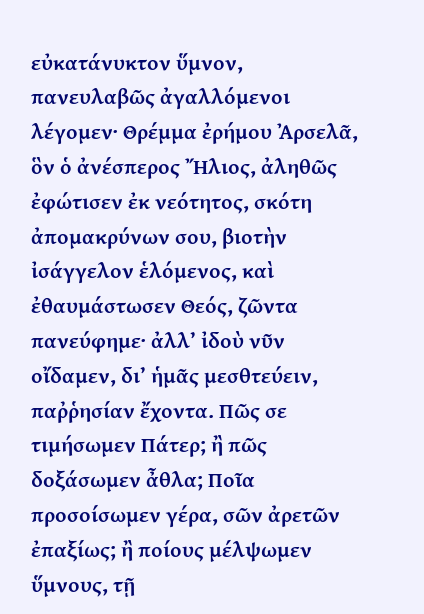εὐκατάνυκτον ὕμνον, πανευλαβῶς ἀγαλλόμενοι λέγομεν· Θρέμμα ἐρήμου Ἀρσελᾶ, ὃν ὁ ἀνέσπερος Ἤλιος, ἀληθῶς ἐφώτισεν ἐκ νεότητος, σκότη ἀπομακρύνων σου, βιοτὴν ἰσάγγελον ἑλόμενος, καὶ ἐθαυμάστωσεν Θεός, ζῶντα πανεύφημε· ἀλλ’ ἰδοὺ νῦν οἴδαμεν, δι’ ἡμᾶς μεσθτεύειν, παῤῥησίαν ἔχοντα. Πῶς σε τιμήσωμεν Πάτερ; ἢ πῶς δοξάσωμεν ἆθλα; Ποῖα προσοίσωμεν γέρα, σῶν ἀρετῶν ἐπαξίως; ἢ ποίους μέλψωμεν ὕμνους, τῇ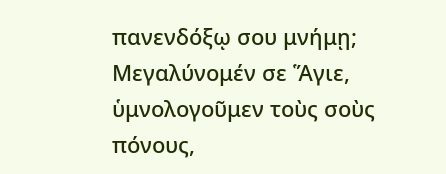πανενδόξῳ σου μνήμῃ; Μεγαλύνομέν σε Ἅγιε, ὑμνολογοῦμεν τοὺς σοὺς πόνους,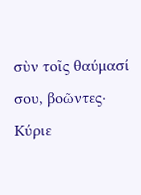σὺν τοῖς θαύμασί σου, βοῶντες· Κύριε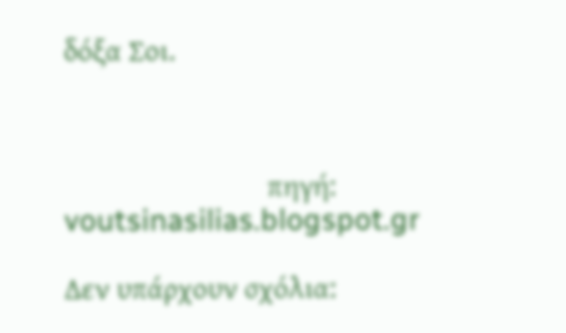δόξα Σοι.



                             πηγή: voutsinasilias.blogspot.gr

Δεν υπάρχουν σχόλια: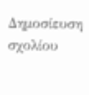Δημοσίευση σχολίου